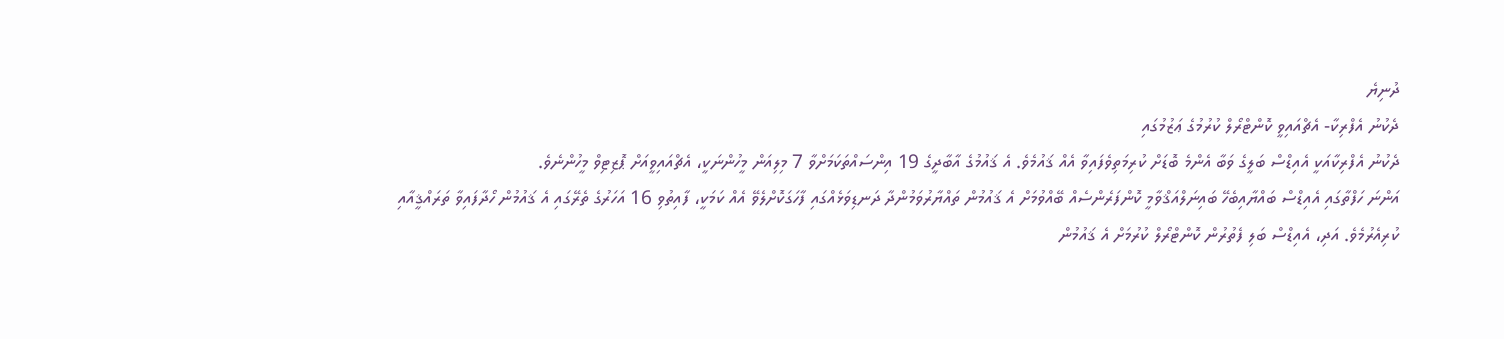ދުނިޔެ
ދެކުނު އެފްރިކާ- އެޗްއައިވީ ކޮންޓްރޯލް ކުރުމުގެ ޢަޒުމުގައި
ދެކުނު އެފްރިކާއަކީ އެއިޑްސް ބަލީގެ ވަބާ އެންމެ ބޮޑަށް ކުރިމަތިވެފައިވާ އެއް ޤައުމެވެ. އެ ޤައުމުގެ އާބާދީގެ 19 އިންސައްތަކަމަށްވާ 7 މިލިއަން މީހުންނަކީ، އެޗްއައިވީއަށް ޕޮޒިޓިވް މީހުންނެވެ.
އަންނަ ހަފްތާގައި އެއިޑްސް ބައްޔާއިބެހޭ ބައިނަލްއަޤްވާމީ ކޮންފަރެންސެއް ބޭއްވުމަށް އެ ޤައުމުން ތައްޔާރުވަމުންދާ ދަނޑިވަޅެއްގައި ފާހަގަކޮށްލެވޭ އެއް ކަމަކީ، ފާއިތުވި 16 އަހަރުގެ ތެރޭގައި އެ ޤައުމުން ހޯދާފައިވާ ތަރައްޤީއާއި ކުރިއެރުމެވެ. އަދި، އެއިޑްސް ބަލި ފެތުރުން ކޮންޓްރޯލް ކުރުމަށް އެ ޤައުމުން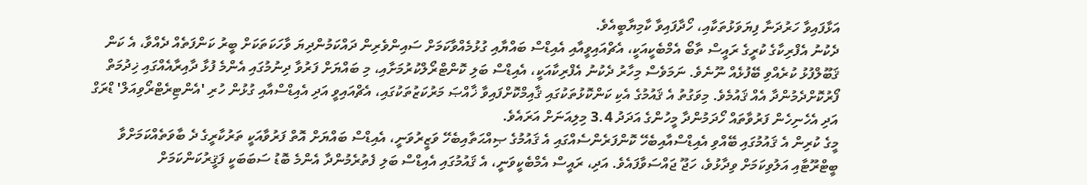އަޅާފައިވާ ހަރުދަނާ ފިޔަވަޅުތަކާއި، ހޯދާފައިވާ ކާމިޔާބީއެވެ.
ދެކުނު އެފްރިކާގެ ކުރީގެ ރައީސް ތާބޯ އެމްބެކީއަކީ، އެޗްއައިވީއާއި އެއިޑްސް ބައްޔާއި ގުޅުމެއްވާކަމަށް ސައިންވެރިން ދައްކަމުންދިޔަ ވާހަކަތަކަށް ބީރު ކަންފަތެއް ދެއްވާ، އެ ކަން ޤަބޫލްފުޅު ކުރެއްވި ބޭފުޅެއް ނޫނެވެ. ނަމަވެސް މިހާރު ދެކުނު އެފްރިކާއަކީ، އެއިޑްސް ބަލި ކޮންޓްރޯލްކުރުމަށާއި، މި ބައްޔަށް ފަރުވާ ދިނުމުގައި އެންމެ ފުޅާ ދާއިރާއެއްގައި ޚިދުމަތް ފޯރުކޮށްދެމުންދާ އެއް ޤައުމެވެ. މިވަގުތު އެ ޤައުމުގެ އެކި ކަންކޮޅުތަކުގައި ޤާއިމްކޮށްފައިވާ ޚާއްޞަ މަރުކަޒުތަކުގައި، އެޗްއައިވީ އަދި އެއިޑްސްއާއި ގުޅުން ހުރި 'އެންޓިރެޓްރޯވިއަލް' ޑްރަގް އަދި އެހެނިހެން ފަރުވާތައް ހޯދަމުންދާ މީހުންގެ އަދަދު 3.4 މިލިއަނަށް އަރައެވެ.
މީގެ ކުރިން އެ ޤައުމުގައި ބޭއްވި އެއިޑްސްއާއިބެހޭ ކޮންފަރެންސެއްގައި އެ ޤައުމުގެ ޞިއްޙަތާއިބެހޭ ވަޒީރުވަނީ، އެއިޑްސް ބައްޔަށް އޮތް ފަރުވާއަކީ ތަރުކާރީގެ ދެ ބާވަތެއްކަމަށްވާ ބީޓްރޫޓާއި އަލުވިކަމަށް ވިދާޅުވެ، ހަޖޫ ޖައްސަވާފައެވެ. އަދި، ރައީސް އެމްބެކީވަނީ، އެ ޤައުމުގައި އެއިޑްސް ބަލި ފެތުރެމުންދާ އެންމެ ބޮޑު ސަބަބަކީ ފަޤީރުކަންކަމަށް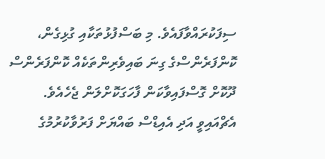ސިފަކުރައްވާފައެވެ. މި ބަސްފުޅުތަކާއި ގުޅިގެން، ކޮންފަރެންސްގެ ގިނަ ބައިވެރިންތަކެއް ކޮންފަރެންސް ދޫކޮށް ގޮސްފައިވާކަން ފާހަގަކޮށްލަން ޖެހެއެވެ.
އެޗްއައިވީ އަދި އެއިޑްސް ބައްޔަށް ފަރުވާކުރުމުގެ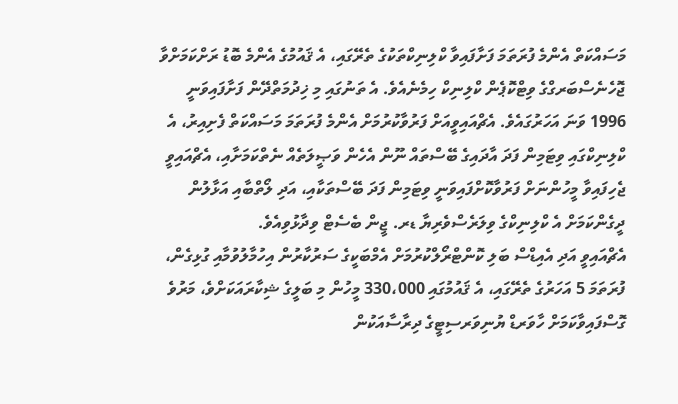މަސައްކަތް އެންމެ ފުރަތަމަ ފަށާފައިވާ ކްލިނިކްތަކުގެ ތެރޭގައި، އެ ޤައުމުގެ އެންމެ ބޮޑު ރަށްކަމަށްވާ ޖޮހެނެސްބަރގްގެ ވިޓްކޮޕެން ކްލިނިކް ހިމެނެއެވެ. އެ ތަނުގައި މި ޚިދުމަތްދޭން ފަށާފައިވަނީ 1996 ވަނަ އަހަރުގައެވެ. އެޗްއައިވީއަށް ފަރުވާކުރުމަށް އެންމެ ފުރަތަމަ މަސައްކަތް ފެށިއިރު، އެ ކްލިނިކްގައި ވިޓަމިން ފަދަ އާދައިގެ ބޭސްތައް ނޫން އެހެން ވަޞީލަތެއް ނެތްކަމަށާއި، އެޗްއައިވީ ޖެހިފައިވާ މީހުންނަށް ފަރުވާކޮށްފައިވަނީ ވިޓަމިން ފަދަ ބޭސްތަކާއި، އަދި ލޯތްބާއި އަޅާލުން ދީގެންކަމަށް އެ ކްލިނިކްގެ ވިލަރެސްވެރިޔާ ޑރ. ޖީން ބެސެޓް ވިދާޅުވިއެވެ.
އެޗްއައިވީ އަދި އެއިޑްސް ބަލި ކޮންޓްރޯލްކުރުމަށް އެމްބަކީގެ ސަރުކާރުން އިހުމާލުވުމާއި ގުޅިގެން، ފުރަތަމަ 5 އަހަރުގެ ތެރޭގައި، އެ ޤައުމުގައި 330،000 މީހުން މި ބަލީގެ ޝިކާރައަކަށްވެ، މަރުވެ ގޮސްފައިވާކަމަށް ހާވަރޑް ޔުނިވަރސިޓީގެ ދިރާސާއަކުން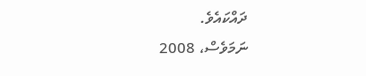ދައްކައެވެ.
ނަމަވެސް، 2008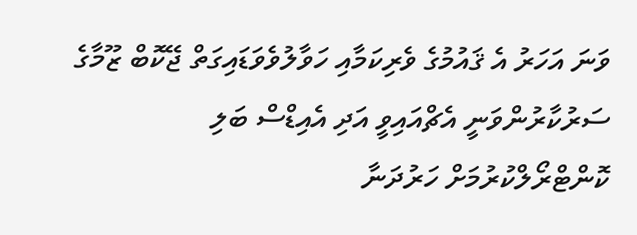ވަނަ އަހަރު އެ ޤައުމުގެ ވެރިކަމާއި ހަވާލުވެވަޑައިގަތް ޖޭކޮބް ޒޫމާގެ ސަރުކާރުންވަނީ އެޗްއައިވީ އަދި އެއިޑްސް ބަލި ކޮންޓްރޯލްކުރުމަށް ހަރުދަނާ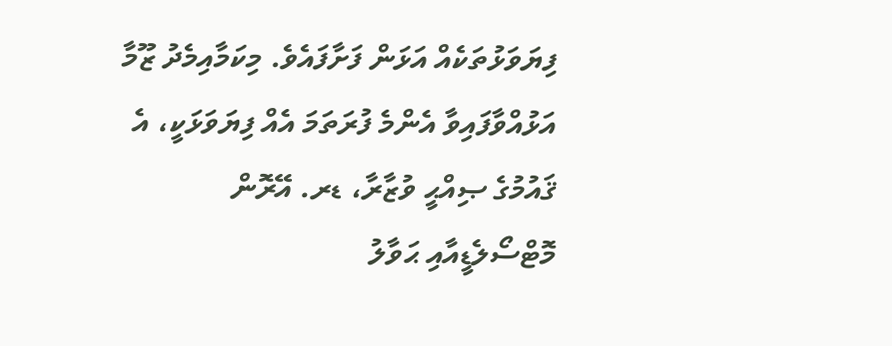ފިޔަވަޅުތަކެއް އަޅަން ފަށާފައެވެ. މިކަމާއިމެދު ޒޫމާ އަޅުއްވާފައިވާ އެންމެ ފުރަތަމަ އެއް ފިޔަވަޅަކީ، އެ ޤައުމުގެ ޞިއްޙީ ވުޒާރާ، ޑރ. އޭރޮން މޮޓްސޯލެޑީއާއި ޙަވާލު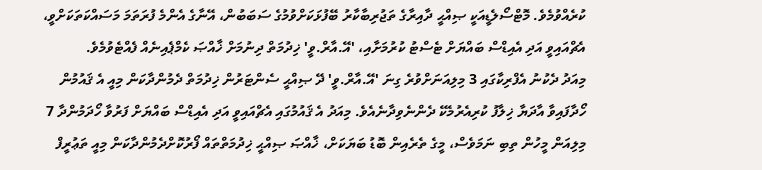ކުރެއްވުމެވެ. މޮޓްސޯލެޑީއަކީ ޞިއްޙީ ދާއިރާގެ ތަޖުރިބާކާރު ބޭފުޅަކަށްވުމުގެ ސަބަބުން، އޭނާގެ އެންމެ ފުރަތަމަ މަސައްކަތަކަށްވީ، އެޗްއައިވީ އަދި އެއިޑްސް ބައްޔަށް ޓެސްޓު ކުރުމަށާއި، 'އޭ.އާރް.ވީ' ޚިދުމަތް ދިނުމަށް ޚާއްޞަ ކެމްޕެއިނެއް ފެއްޓެވުމެވެ.
މިއަދު ދެކުނު އެފްރިކާގައި 3 މިލިއަނަށްވުރެ ގިނަ 'އޭ.އާރް.ވީ' ދޭ ޞިއްޙީ ސެންޓަރުން ޚިދުމަތް ދެމުންދާކަން މިއީ އެ ޤައުމުން ހޯދާފައިވާ އާދަޔާ ޚިލާފު ކުރިއެރުމެކޭ ދެންނެވިދާނެއެވެ. މިއަދު އެ ޤައުމުގައި އެޗްއައިވީ އަދި އެއިޑްސް ބައްޔަށް ފަރުވާ ހޯދަމުންދާ 7 މިލިއަން މީހުން ތިބި ނަމަވެސް، މީގެ ތެރެއިން ބޮޑު ބަޔަކަށް، ޚާއްޞަ ޞިއްޙީ ޚިދުމަތްތައް ފޯރުކޮށްދެމުންދާކަން މިއީ ތަޢުރީފް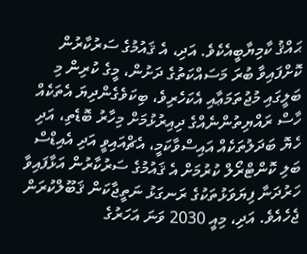ޙައްޤު ކާމިޔާބީއެކެވެ. އަދި، އެ ޤައުމުގެ ސަރުކާރުން ކޮށްފައިވާ ބުރަ މަސައްކަތުގެ ދަށުން، މީގެ ކުރިން މި ބަލީގައި މުޖުތަމަޢާއި އެކަހެރިވެ، ބިކަވެގެންދިޔަ އެތަކެއް ހާސް ރައްޔިތުންނެއްގެ ދިއިރުޅުމަށް މިހާރު ބޮޑެތި، އަދި ހެޔޮ ބަދަލުތަކެއް އައިސްވާކަމީ، އެޗްއައިވީ އަދި އެއިޑްސް ބަލި ކޮންޓްރޯލް ކުރުމަށް އެ ޤައުމުގެ ސަރުކާރުން އަޅާފައިވާ ހަރުދަނާ ފިޔަވަޅުތަކުގެ ރަނގަޅު ނަތީޖާކަން ޤަބޫލްކުރަން ޖެހެއެވެ. އަދި، މިއީ 2030 ވަނަ އަހަރުގެ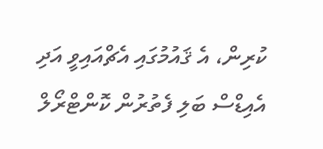ކުރިން، އެ ޤައުމުގައި އެޗްއައިވީ އަދި އެއިޑްސް ބަލި ފެތުރުން ކޮންޓްރޯލް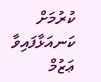ކުރުމަށް ކަނއަޅާފައިވާ ޢަޒުމް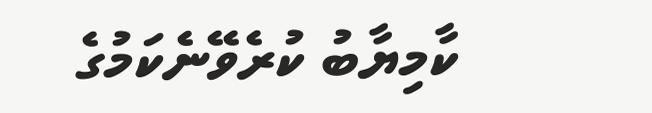ކާމިޔާބު ކުރެވޭނެކަމުގެ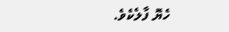ހެޔޮ ފާލެކެވެ.